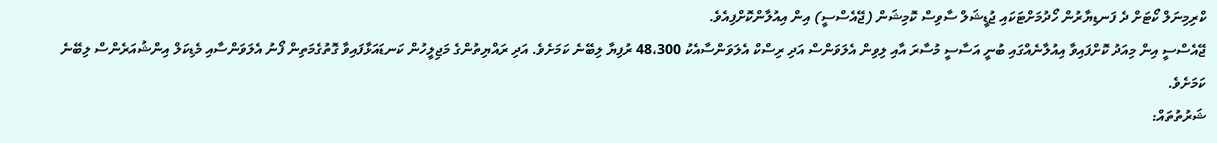ކްރިމިނަލް ކޯޓަށް ދެ ފަނޑިޔާރުން ހޯދުމަށްޓަކައި ޖުޑީޝަލް ސާވިސް ކޮމިޝަން (ޖޭއެސްސީ) އިން އިއުލާންކޮށްފިއެވެ.
ޖޭއެސްސީ އިން މިއަދު ކޮށްފައިވާ އިއުލާނެއްގައި ބުނީ އަސާސީ މުސާރަ އާއި ލިވިން އެލަވަންސް އަދި ރިސްކް އެލަވަންސާއެކު 48،300 ރުފިޔާ ލިބޭނެ ކަމަށެވެ. އަދި ރައްޔިތުންގެ މަޖިލީހުން ކަނޑައަޅާފައިވާ ގޮތުގެމަތިން ފޯނު އެލަވަންސާއި މެޑިކަލް އިންޝުއަރެންސް ލިބޭނެ ކަމަށެވެ.
ޝަރުތުތައް: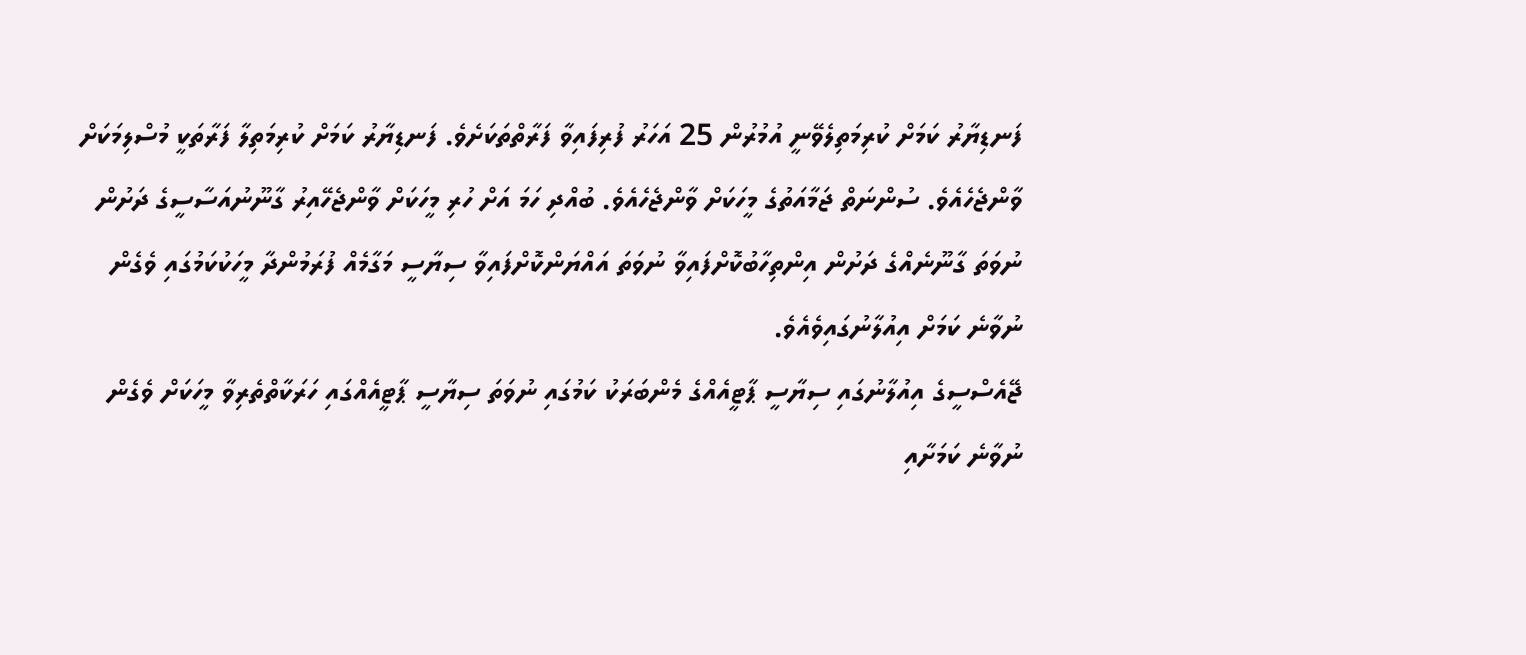ފަނޑިޔާރު ކަމަށް ކުރިމަތިލެވޭނީ އުމުރުން 25 އަހަރު ފުރިފައިވާ ފަރާތްތަކަށެވެ. ފަނޑިޔާރު ކަމަށް ކުރިމަތިލާ ފަރާތަކީ މުސްލިމަކަށް ވާންޖެހެއެވެ. ސުންނަތް ޖަމާއަތުގެ މީހަކަށް ވާންޖެހެއެވެ. ބުއްދި ހަމަ އަށް ހުރި މީހަކަށް ވާންޖެހޭއިރު ގާނޫނުއަސާސީގެ ދަށުން ނުވަތަ ގާނޫނެއްގެ ދަށުން އިންތިހާބުކޮށްފައިވާ ނުވަތަ އައްޔަންކޮށްފައިވާ ސިޔާސީ މަގާމެއް ފުރަމުންދާ މީހަކުކަމުގައި ވެގެން ނުވާނެ ކަމަށް އިއުލާނުގައިވެއެވެ.
ޖޭއެސްސީގެ އިއުލާނުގައި ސިޔާސީ ޕާޓީއެއްގެ މެންބަރަކު ކަމުގައި ނުވަތަ ސިޔާސީ ޕާޓީއެއްގައި ހަރަކާތްތެރިވާ މީހަކަށް ވެގެން ނުވާނެ ކަމަށާއި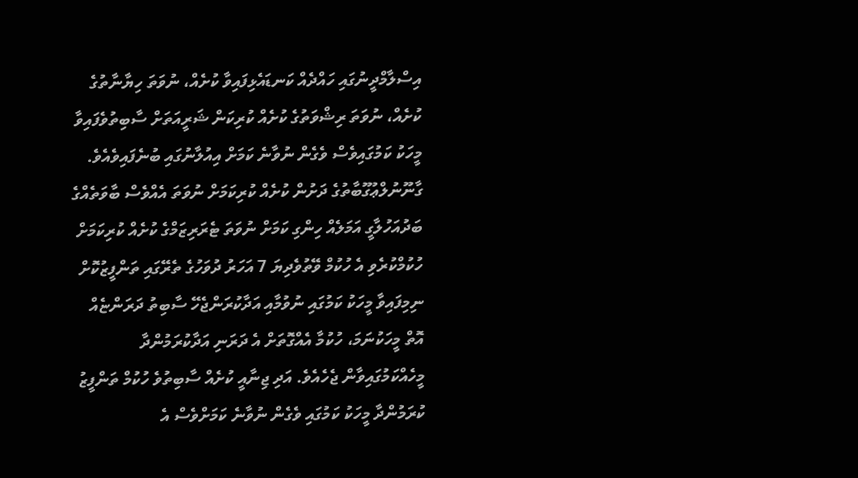އިސްލާމްދީނުގައި ހައްދެއް ކަނޑައެޅިފައިވާ ކުށެއް، ނުވަތަ ހިޔާނާތުގެ ކުށެއް، ނުވަތަ ރިޝްވަތުގެ ކުށެއް ކުރިކަން ޝަރީއަތަށް ސާބިތުވެފައިވާ މީހަކު ކަމުގައިވެސް ވެގެން ނުވާނެ ކަމަށް އިއުލާނުގައި ބުނެފައިވެއެވެ.
ގާނޫނުލްޢުގޫބާތުގެ ދަށުން ކުށެއް ކުރިކަމަށް ނުވަތަ އެއްވެސް ބާވަތެއްގެ ބަދުއަހުލާގީ އަމަލެއް ހިންގި ކަމަށް ނުވަތަ ޓެރަރިޒަމްގެ ކުށެއް ކުރިކަމަށް ހުކުމްކުރެވި އެ ހުކުމް ވޭތުވެދިޔަ 7 އަހަރު ދުވަހުގެ ތެރޭގައި ތަންފީޒުކޮށް ނިމިފައިވާ މީހަކު ކަމުގައި ނުވުމާއި އަދާކުރަންޖެހޭ ސާބިތު ދަރަންޏެއް އޮތް މީހަކުނަމަ، ހުކުމާ އެއްގޮތަށް އެ ދަރަނި އަދާކުރަމުންދާ މީހެއްކަމުގައިވާން ޖެހެއެވެ. އަދި ޖިނާއީ ކުށެއް ސާބިތުވެ ހުކުމް ތަންފީޒު ކުރަމުންދާ މީހަކު ކަމުގައި ވެގެން ނުވާނެ ކަމަށްވެސް އެ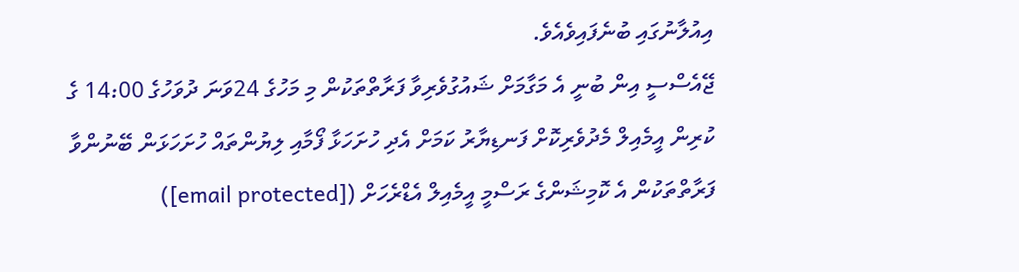އިއުލާނުގައި ބުނެފައިވެއެވެ.
ޖޭއެސްސީ އިން ބުނީ އެ މަގާމަށް ޝައުގުވެރިވާ ފަރާތްތަކުން މި މަހުގެ 24ވަނަ ދުވަހުގެ 14:00 ގެ ކުރިން އީމެއިލް މެދުވެރިކޮށް ފަނޑިޔާރު ކަމަށް އެދި ހުށަހަޅާ ފޯމާއި ލިޔުންތައް ހުށަހަޅަން ބޭނުންވާ ފަރާތްތަކުން އެ ކޮމިޝަންގެ ރަސްމީ އީމެއިލް އެޑްރެހަށް ([email protected])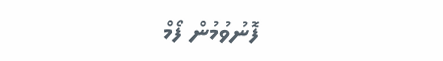ފޮނުވުމުން ފޯމް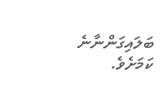ބަލައިގަންނާނެ ކަމަށެވެ.